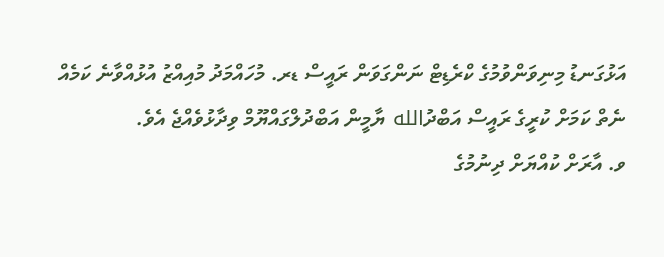އަޅުގަނޑު މިނިވަންވުމުގެ ކްރެޑިޓް ނަންގަވަން ރައީސް ޑރ. މުހައްމަދު މުއިއްޒު އުޅުއްވާނެ ކަމެއް ނެތް ކަމަށް ކުރީގެ ރައީސް އަބްދުالله ޔާމީން އަބްދުލްގައްޔޫމް ވިދާޅުވެއްޖެ އެވެ.
ވ. އާރަށް ކުއްޔަށް ދިނުމުގެ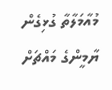މުއާމަލާތާ ގުޅިގެން ޔާމީންގެ މައްޗަށް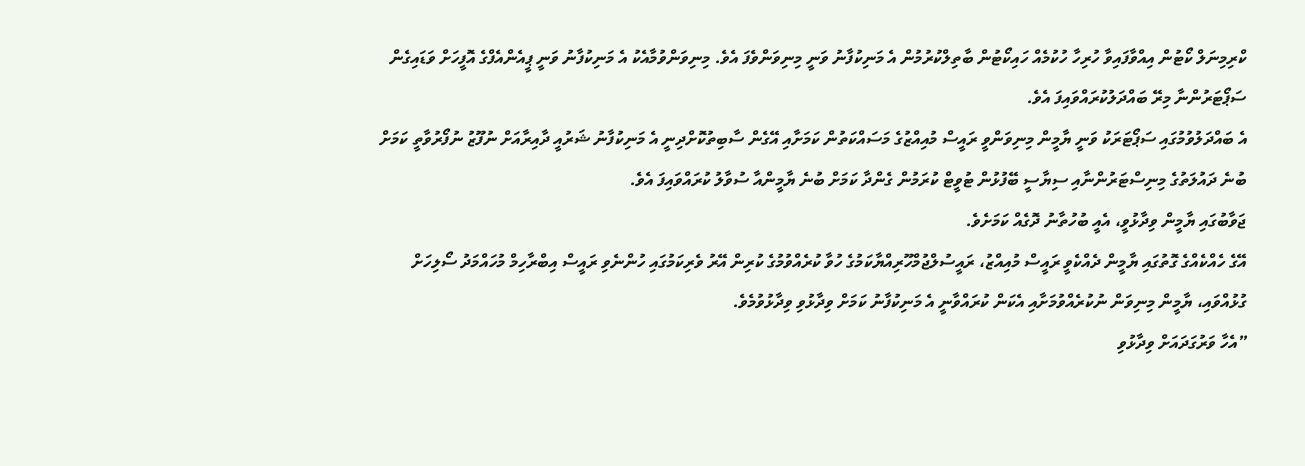ކްރިމިނަލް ކޯޓުން އިއްވާފައިވާ ހުރިހާ ހުކުމެއް ހައިކޯޓުން ބާތިލްކުރުމުން އެ މަނިކުފާނު ވަނީ މިނިވަންވެފަ އެވެ. މިނިވަންވުމާއެކު އެ މަނިކުފާނު ވަނީ ޕީއެންއެފްގެ އޮފީހަށް ވަޑައިގެން ސަޕޯޓަރުންނާ މިރޭ ބައްދަލުކުރައްވައިފަ އެވެ.
އެ ބައްދަލުވުމުގައި ސަޕޯޓަރަކު ވަނީ ޔާމީން މިނިވަންވީ ރައީސް މުއިއްޒުގެ މަސައްކަތުން ކަމަށާއި އޭގެން ސާބިތުކޮށްދިނީ އެ މަނިކުފާނު ޝަރުއީ ދާއިރާއަށް ނުފޫޒު ނުފޯރުވާތީ ކަމަށް ބުނެ ދައުލަތުގެ މިނިސްޓަރުންނާއި ސިޔާސީ ބޭފުޅުން ޓުވީޓް ކުރަމުން ގެންދާ ކަމަށް ބުނެ ޔާމީންއާ ސުވާލު ކުރައްވައިފަ އެވެ.
ޖަވާބުގައި ޔާމީން ވިދާޅުވީ، އެއީ ބުހުތާނު ދޮގެއް ކަމަށެވެ.
އޭގެ ހެއްކެއްގެ ގޮތުގައި ޔާމީން ދެއްކެވީ ރައީސް މުއިއްޒު، ރައީސުލްޖުމްހޫރިއްޔާކަމުގެ ހުވާ ކުރެއްވުމުގެ ކުރިން އޭރު ވެރިކަމުގައި ހުންނެވި ރައީސް އިބްރާހިމް މުހައްމަދު ސޯލިހަށް ގުޅުއްވައި، ޔާމީން މިނިވަން ނުކުރެއްވުމަށާއި އެކަން ކުރައްވާނީ އެ މަނިކުފާނު ކަމަށް ވިދާޅުވި ވިދާޅުވުމެވެ.
”އެހާ ވަރުގަދައަށް ވިދާޅުވި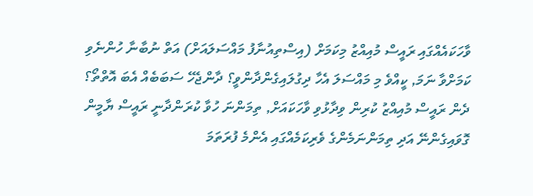ވާހަކައެއްގައި ރައީސް މުއިއްޒު މިކަމަށް (އިސްތިއުނާފު މައްސަލައަށް) އަތް ނުބާނާ ހުންނެވި ކަމަށްވާ ނަމަ, ކީއްވެ މި މައްސަލަ އެހާ ދިގުލައިގެންދާންވީ؟ ދާންޖެހޭ ސަބަބެއް އެބަ އޮތްތޯ؟ ދެން ރައީސް މުއިއްޒު ކުރިން ވިދާޅުވި ވާހަކައަށް, ތިމަންނަ ހުވާ ކުރަންދާނީ ރައީސް ޔާމީން ގޮވައިގެންނޭ އަދި ތިމަންނަމެންގެ ވެރިކަމެއްގައި އެންމެ ފުރަތަމަ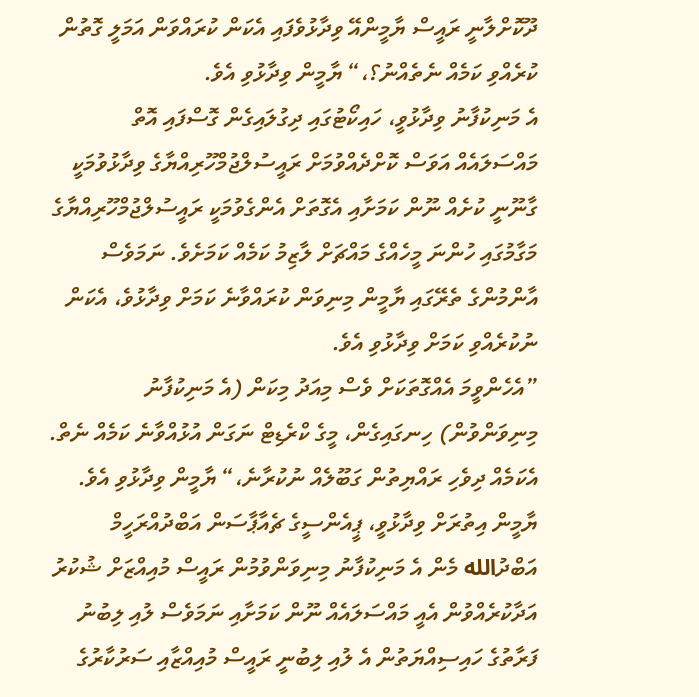ދޫކޮށްލާނީ ރައީސް ޔާމީންއޭ ވިދާޅުވެފައި އެކަން ކުރައްވަން އަމަލީ ގޮތުން ކުރެއްވި ކަމެއް ނެތެއްނު؟،“ ޔާމީން ވިދާޅުވި އެވެ.
އެ މަނިކުފާނު ވިދާޅުވީ، ހައިކޯޓުގައި ދިގުލައިގެން ގޮސްފައި އޮތް މައްސަލައެއް އަވަސް ކޮށްދެއްވުމަށް ރައީސުލްޖުމްހޫރިއްޔާގެ ވިދާޅުވުމަކީ ގާނޫނީ ކުށެއް ނޫން ކަމަށާއި އެގޮތަށް އެންގެވުމަކީ ރައީސުލްޖުމްހޫރިއްޔާގެ މަގާމުގައި ހުންނަ މީހެއްގެ މައްޗަށް ލާޒިމު ކަމެއް ކަމަށެވެ. ނަމަވެސް އާންމުންގެ ތެރޭގައި ޔާމީން މިނިވަން ކުރައްވާނެ ކަމަށް ވިދާޅުވެ، އެކަން ނުކުރެއްވި ކަމަށް ވިދާޅުވި އެވެ.
”އެހެންވީމަ އެއްގޮތަކަށް ވެސް މިއަދު މިކަން (އެ މަނިކުފާނު މިނިވަންވުން) ހިނގައިގެން، މީގެ ކްރެޑިޓް ނަގަން އުޅުއްވާނެ ކަމެއް ނެތް. އެކަމެއް ދިވެހި ރައްޔިތުން ގަބޫލެއް ނުކުރާނެ،“ ޔާމީން ވިދާޅުވި އެވެ.
ޔާމީން އިތުރަށް ވިދާޅުވީ، ޕީއެންސީގެ ޗެއާޕާސަން އަބްދުއްރަހީމް އަބްދުالله މެން އެ މަނިކުފާނު މިނިވަންވުމުން ރައީސް މުއިއްޒަށް ޝުކުރު އަދާކުރެއްވުން އެއީ މައްސަލައެއް ނޫން ކަމަށާއި ނަމަވެސް ލުއި ލިބުނު ފަރާތުގެ ހައިސިއްޔަތުން އެ ލުއި ލިބުނީ ރައީސް މުއިއްޒާއި ސަރުކާރުގެ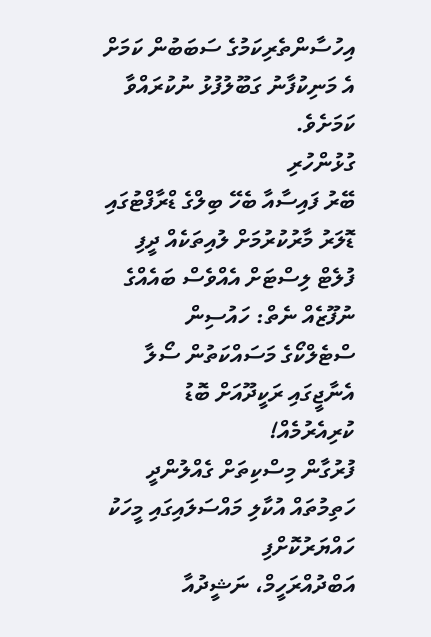އިހުސާންތެރިކަމުގެ ސަބަބުން ކަމަށް އެ މަނިކުފާނު ގަބޫލުފުޅު ނުކުރައްވާ ކަމަށެވެ.
ގުޅުންހުރި
ބޭރު ފައިސާއާ ބެހޭ ބިލްގެ ޑްރާފްޓުގައި ޑޮލަރު މާރުކުރުމަށް ލުއިތަކެއް ދީފި
ފުލެޓް ލިސްޓަށް އެއްވެސް ބައެއްގެ ނުފޫޒެއް ނެތް: ހައުސިން
ސްޓެލްކޯގެ މަސައްކަތުން ސޯލާ އެނާޖީގައި ރަކީދޫއަށް ބޮޑު ކުރިއެރުމެއް!
ފުރުގާން މިސްކިތަށް ގެއްލުންދީ ހަތިމުތައް އުކާލި މައްސަލައިގައި މީހަކު ހައްޔަރުކޮށްފި
އަބްދުއްރަހީމް، ނަޝީދުއާ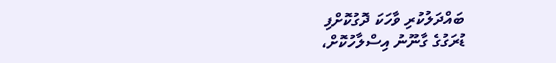ބައްދަލުކުރި ވާހަކަ ދޮގުކޮށްފި
ޑުރަގުގެ ގާނޫނު އިސްލާހުކޮށް،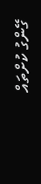ގޭންގު ކުށްތައް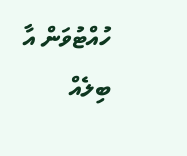ހުއްޓުވަން އާ ބިލެއް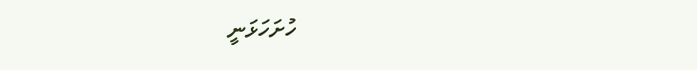ހުށަހަޅަނީ